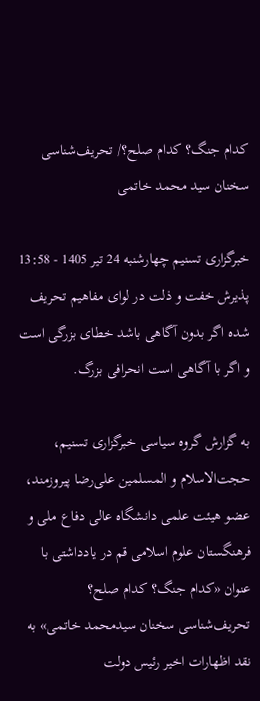کدام جنگ؟ کدام صلح؟/ تحریف‌شناسی سخنان سید محمد خاتمی

خبرگزاری تسنیم چهارشنبه 24 تیر 1405 - 13:58
پذیرش خفت و ذلت در لوای مفاهیم تحریف شده‌ اگر بدون آگاهی باشد خطای بزرگی است و اگر با آگاهی است انحرافی بزرگ.

به گزارش گروه سیاسی خبرگزاری تسنیم، حجت‌الاسلام و المسلمین علی‌رضا پیروزمند، عضو هیئت علمی دانشگاه عالی دفاع ملی و فرهنگستان علوم اسلامی قم در یادداشتی با عنوان «کدام جنگ؟ کدام صلح؟  تحریف‌شناسی سخنان سیدمحمد خاتمی» به نقد اظهارات اخیر رئیس دولت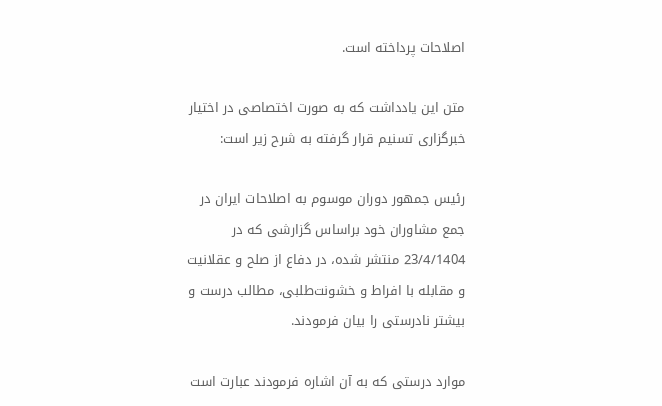اصلاحات پرداخته است.

متن این یادداشت که به صورت اختصاصی در اختیار خبرگزاری تسنیم قرار گرفته به شرح زیر است:

رئیس جمهور دوران موسوم به اصلاحات ایران در جمع مشاوران خود براساس گزارشی که در 23/4/1404 منتشر شده، در دفاع از صلح و عقلانیت و مقابله با افراط و خشونت‌طلبی، مطالب درست و بیشتر نادرستی را بیان فرمودند.

موارد درستی که به آن اشاره فرمودند عبارت است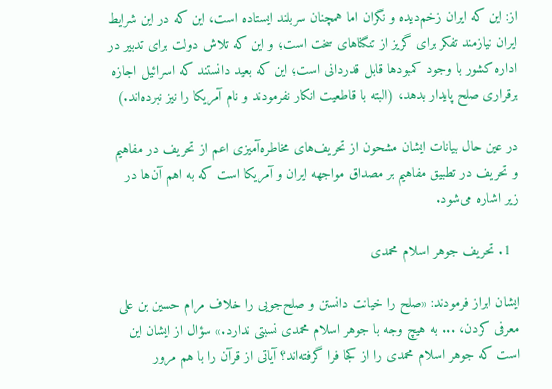از: این که ایران زخم‌دیده و نگران اما همچنان سربلند ایستاده است، این که در این شرایط ایران نیازمند تفکر برای گریز از تنگناهای سخت است؛ و این که تلاش دولت برای تدبیر در اداره کشور با وجود کمبودها قابل قدردانی است؛ این که بعید دانستند که اسرائیل اجازه برقراری صلح پایدار بدهد، (البته با قاطعیت انکار نفرمودند و نام آمریکا را نیز نبرده‌اند.)

در عین حال بیانات ایشان مشحون از تحریف‌های مخاطره‌آمیزی اعم از تحریف در مفاهیم و تحریف در تطبیق مفاهیم بر مصداق مواجهه ایران و آمریکا است که به اهم آن‌ها در زیر اشاره می‌شود.

  1. تحریف جوهر اسلام محمدی

ایشان ابراز فرمودند: «صلح را خیانت دانستن و صلح‌جویی را خلاف مرام حسین بن علی معرفی کردن، ... به هیچ وجه با جوهر اسلام محمدی نسبتی ندارد.» سؤال از ایشان این است که جوهر اسلام محمدی را از کجا فرا گرفته‌اند؟ آیاتی از قرآن را با هم مرور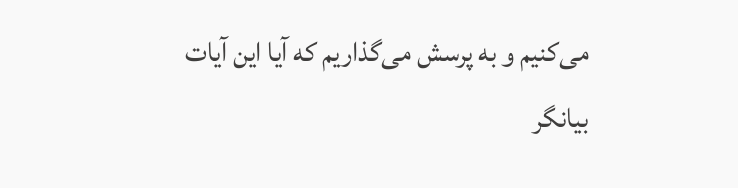می‌کنیم و به پرسش می‌گذاریم که آیا این آیات بیانگر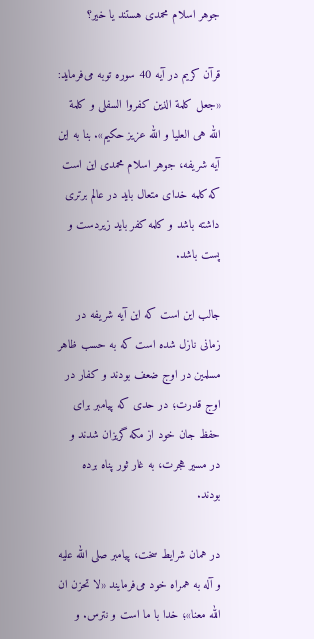جوهر اسلام محمدی هستند یا خیر؟

قرآن کریم در آیه 40 سوره توبه می‌فرماید: «جعل کلمة الذین کفروا السفلی و کلمة الله هی العلیا و الله عزیز حکیم». بنا به این آیه شریفه، جوهر اسلام محمدی این است که کلمه خدای متعال باید در عالم برتری داشته باشد و کلمه کفر باید زیردست و پست باشد.

جالب این است که این آیه شریفه در زمانی نازل شده است که به حسب ظاهر مسلمین در اوج ضعف بودند و کفار در اوج قدرت؛ در حدی که پیامبر برای حفظ جان خود از مکه گریزان شدند و در مسیر هجرت، به غار ثور پناه برده بودند.

در همان شرایط سخت، پیامبر صلی الله علیه و آله به همراه خود می‌فرمایند «لا تحزن ان الله معنا»؛ خدا با ما است و نترس. و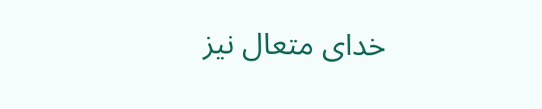خدای متعال نیز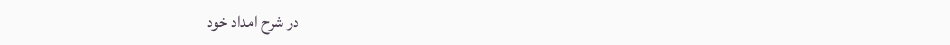در شرح امداد خود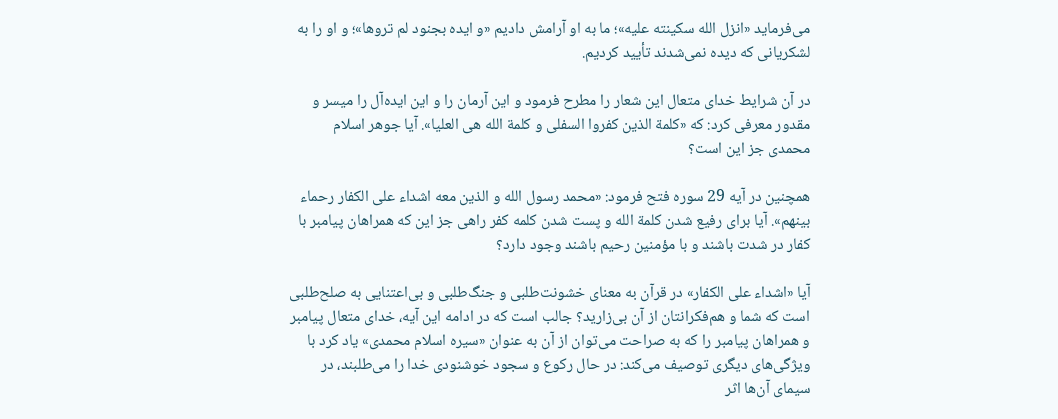می‌فرماید «انزل الله سکینته علیه»؛ ما به او آرامش دادیم «و ایده بجنود لم تروها»؛ و او را به لشکریانی که دیده نمی‌شدند تأیید کردیم.

در آن شرایط خدای متعال این شعار را مطرح فرمود و این آرمان را و این ایده‌آل را میسر و مقدور معرفی کرد: که «کلمة الذین کفروا السفلی و کلمة الله هی العلیا». آیا جوهر اسلام محمدی جز این است؟

همچنین در آیه 29 سوره فتح فرمود: «محمد رسول الله و الذین معه اشداء علی الکفار رحماء بینهم». آیا برای رفیع شدن کلمة الله و پست شدن کلمه کفر راهی جز این که همراهان پیامبر با کفار در شدت باشند و با مؤمنین رحیم باشند وجود دارد؟

آیا «اشداء علی الکفار» در قرآن به معنای خشونت‌طلبی و جنگ‌طلبی و بی‌اعتنایی به صلح‌طلبی است که شما و هم‌فکرانتان از آن بی‌زارید؟ جالب است که در ادامه این آیه، خدای متعال پیامبر و همراهان پیامبر را که به صراحت می‌توان از آن به عنوان «سیره اسلام محمدی» یاد کرد با ویژگی‌های دیگری توصیف می‌کند: در حال رکوع و سجود خوشنودی خدا را می‌طلبند، در سیمای آن‌ها اثر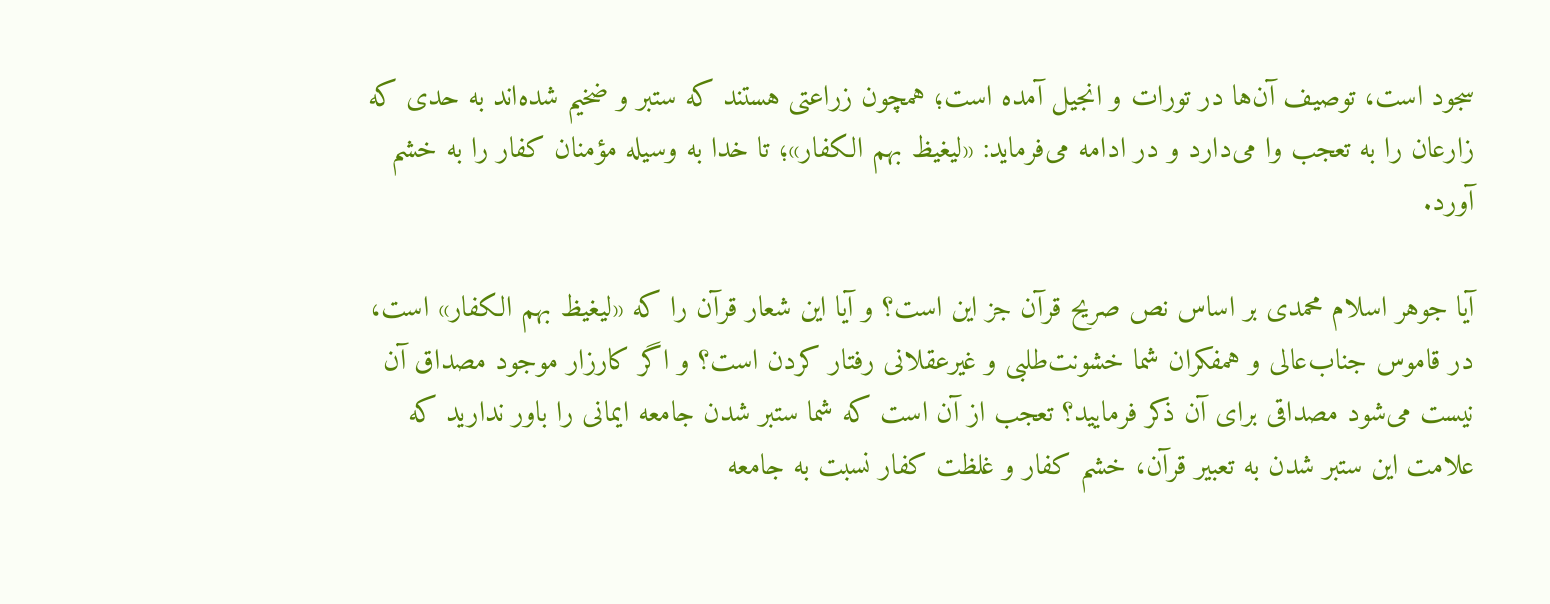سجود است، توصیف آن‌ها در تورات و انجیل آمده است؛ همچون زراعتی هستند که ستبر و ضخیم‌ شده‌اند به حدی که زارعان را به تعجب وا می‌دارد و در ادامه می‌فرماید: «لیغیظ بهم الکفار»؛ تا خدا به وسیله مؤمنان کفار را به خشم آورد.

آیا جوهر اسلام محمدی بر اساس نص صریح قرآن جز این است؟ و آیا این شعار قرآن را که «لیغیظ بهم الکفار» است، در قاموس جناب‌عالی و همفکران شما خشونت‌طلبی و غیرعقلانی رفتار کردن است؟ و اگر کارزار موجود مصداق آن نیست می‌شود مصداقی برای آن ذکر فرمایید؟ تعجب از آن است که شما ستبر شدن جامعه ایمانی را باور ندارید که علامت این ستبر شدن به تعبیر قرآن، خشم کفار و غلظت کفار نسبت به جامعه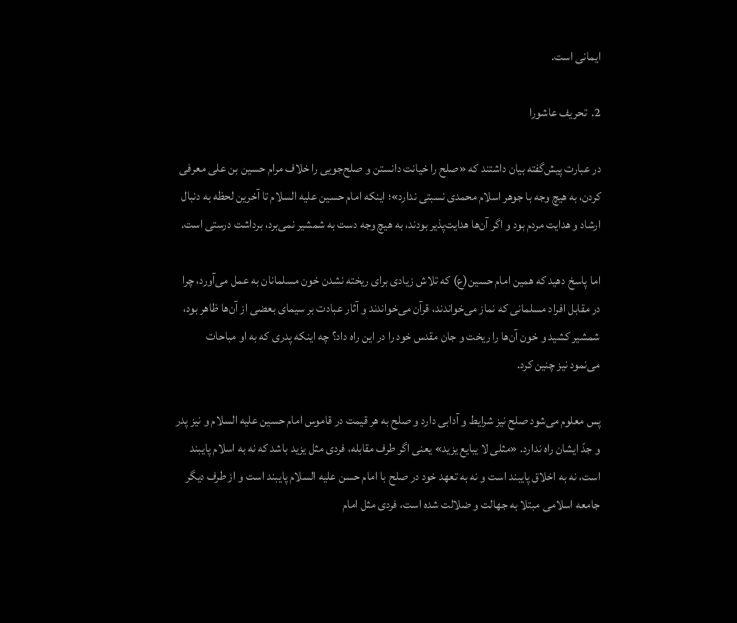ایمانی است.

2.  تحریف عاشورا

در عبارت پیش‌گفته بیان داشتند که «صلح را خیانت دانستن و صلح‌جویی را خلاف مرام حسین بن علی معرفی کردن، به هیچ وجه با جوهر اسلام محمدی نسبتی ندارد»؛ اینکه امام حسین علیه السلام تا آخرین لحظه به دنبال ارشاد و هدایت مردم بود و اگر آن‌ها هدایت‌پذیر بودند، به هیچ وجه دست به شمشیر نمی‌برد، برداشت درستی است.

اما پاسخ دهید که همین امام حسین(ع) که تلاش زیادی برای ریخته نشدن خون مسلمانان به عمل می‌آورد، چرا در مقابل افراد مسلمانی که نماز می‌خواندند، قرآن می‌خواندند و آثار عبادت بر سیمای بعضی از آن‌ها ظاهر بود، شمشیر کشید و خون آن‌ها را ریخت و جان مقدس خود را در این راه داد؟ چه اینکه پدری که به او مباحات می‌نمود نیز چنین کرد.

پس معلوم می‌شود صلح نیز شرایط و آدابی دارد و صلح به هر قیمت در قاموس امام حسین علیه السلام و نیز پدر و جدّ ایشان راه ندارد. «مثلی لا یبایع یزید» یعنی اگر طرف مقابله، فردی مثل یزید باشد که نه به اسلام پایبند است، نه به اخلاق پایبند است و نه به تعهد خود در صلح با امام حسن علیه السلام پایبند است و از طرف دیگر جامعه اسلامی مبتلا به جهالت و ضلالت شده است، فردی مثل امام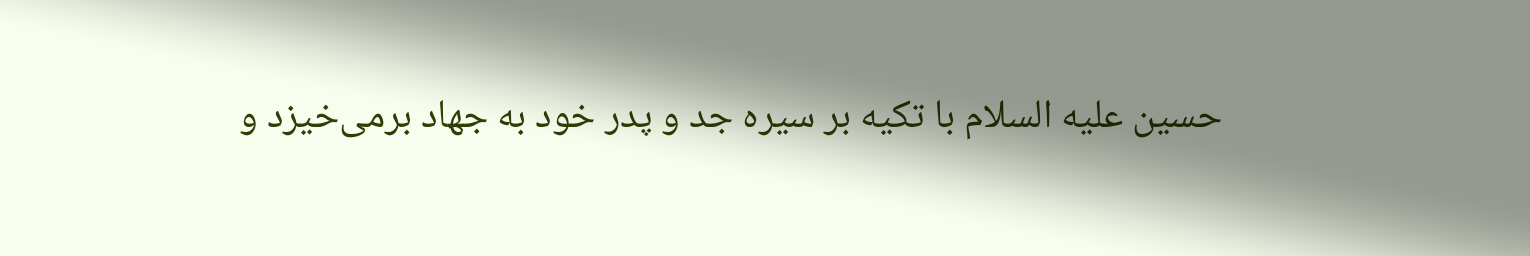حسین علیه السلام با تکیه بر سیره جد و پدر خود به جهاد برمی‌خیزد و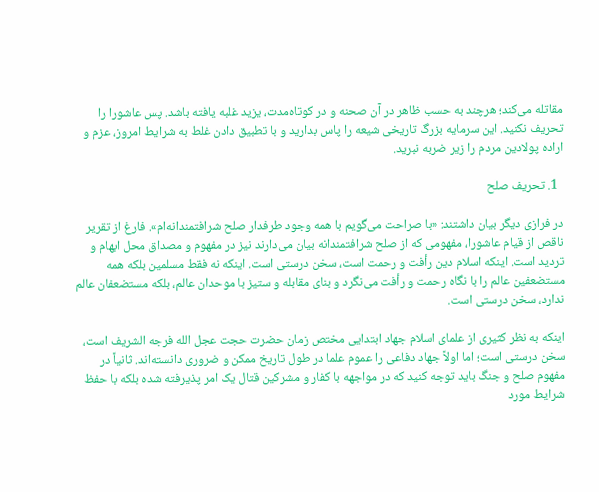مقاتله می‌کند؛ هرچند به حسب ظاهر در آن صحنه و در کوتاه‌مدت، یزید غلبه یافته باشد. پس عاشورا را تحریف نکنید. این سرمایه بزرگ تاریخی شیعه را پاس بدارید و با تطبیق دادن غلط به شرایط امروز، عزم و اراده پولادین مردم را زیر ضربه نبرید.

  1. تحریف صلح

در فرازی دیگر بیان داشتند: «با صراحت می‌گویم با همه وجود طرفدار صلح شرافتمندانه‌ام». فارغ از تقریر ناقص از قیام عاشورا، مفهومی که از صلح شرافتمندانه بیان می‌دارند نیز در مفهوم و مصداق محل ابهام و تردید است. اینکه اسلام دین رأفت و رحمت است، سخن درستی است. اینکه نه فقط مسلمین بلکه همه مستضعفین عالم را با نگاه رحمت و رأفت می‌نگرد و بنای مقابله و ستیز با موحدان عالم، بلکه مستضعفان عالم ندارد، سخن درستی است.

اینکه به نظر کثیری از علمای اسلام جهاد ابتدایی مختص زمان حضرت حجت عجل الله فرجه الشریف است، سخن درستی است؛ اما اولاً جهاد دفاعی را عموم علما در طول تاریخ ممکن و ضروری دانسته‌اند. ثانیاً در مفهوم صلح و جنگ باید توجه کنید که در مواجهه با کفار و مشرکین قتال یک امر پذیرفته شده بلکه با حفظ شرایط مورد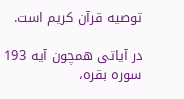توصیه قرآن کریم است.

در آیاتی همچون آیه 193 سوره بقره،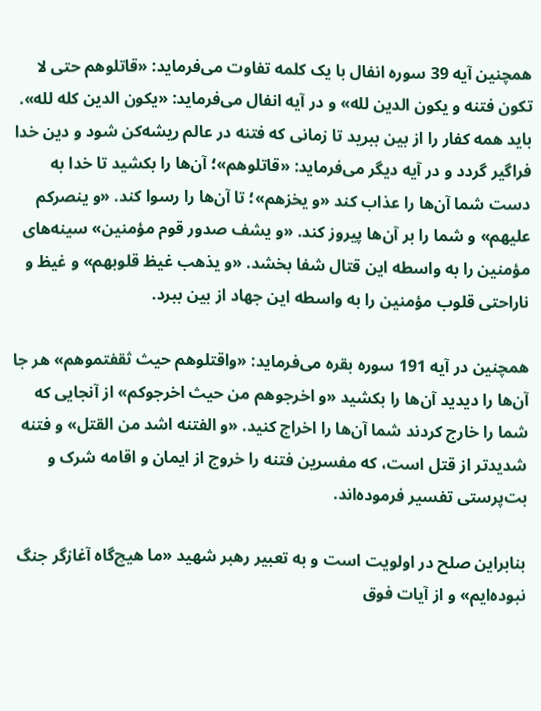همچنین آیه 39 سوره انفال با یک کلمه تفاوت می‌فرماید: «قاتلوهم حتی لا تکون فتنه و یکون الدین لله» و در آیه انفال می‌فرماید: «یکون الدین کله لله». باید همه کفار را از بین ببرید تا زمانی که فتنه در عالم ریشه‌کن شود و دین خدا فراگیر گردد و در آیه دیگر می‌فرماید: «قاتلوهم»؛ آن‌ها را بکشید تا خدا به دست شما آن‌ها را عذاب کند «و یخزهم»؛ تا آن‌ها را رسوا کند. «و ینصرکم علیهم» و شما را بر آن‌ها پیروز کند. «و یشف صدور قوم مؤمنین» سینه‌های مؤمنین را به واسطه این قتال شفا بخشد. «و یذهب غیظ قلوبهم» و غیظ و ناراحتی قلوب مؤمنین را به واسطه این جهاد از بین ببرد.

همچنین در آیه 191 سوره بقره می‌فرماید: «واقتلوهم حیث ثقفتموهم» هر جا آن‌ها را دیدید آن‌ها را بکشید «و اخرجوهم من حیث اخرجوکم» از آنجایی که شما را خارج کردند شما آن‌ها را اخراج کنید. «و الفتنه اشد من القتل» و فتنه شدیدتر از قتل است، که مفسرین فتنه را خروج از ایمان و اقامه شرک و بت‌پرستی تفسیر فرموده‌اند.

بنابراین صلح در اولویت است و به تعبیر رهبر شهید «ما هیچ‌گاه آغازگر جنگ نبوده‌ایم» و از آیات فوق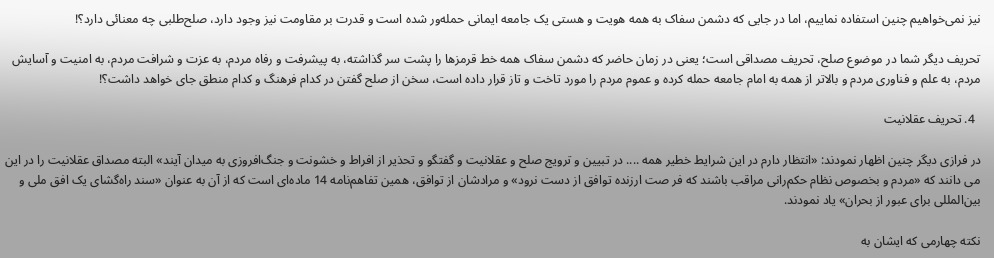نیز نمی‌خواهیم چنین استفاده نماییم، اما در جایی که دشمن سفاک به همه هویت و هستی یک جامعه ایمانی حمله‌ور شده است و قدرت بر مقاومت نیز وجود دارد، صلح‌طلبی چه معنائی دارد؟!

تحریف دیگر شما در موضوع صلح، تحریف مصداقی است؛ یعنی در زمان حاضر که دشمن سفاک همه خط قرمزها را پشت سر گذاشته، به پیشرفت و رفاه مردم، به عزت و شرافت مردم، به امنیت و آسایش مردم، به علم و فناوری مردم و بالاتر از همه به امام جامعه حمله کرده و عموم مردم را مورد تاخت و تاز قرار داده است، سخن از صلح گفتن در کدام فرهنگ و کدام منطق جای خواهد داشت؟!

  4. تحریف عقلانیت

در فرازی دیگر چنین اظهار نمودند: «انتظار دارم در این شرایط خطیر همه .... در تبیین و ترویج صلح و عقلانیت و گفتگو و تحذیر از افراط و خشونت و جنگ‌افروزی به میدان آیند» البته مصداق عقلانیت را در این می دانند که «مردم و بخصوص نظام حکم‌رانی مراقب باشند که فر صت ارزنده توافق از دست نرود» و مرادشان از توافق، همین تفاهم‌نامه 14 ماده‌ای است که از آن به عنوان «سند راه‌گشای یک افق ملی و بین‌المللی برای عبور از بحران» یاد نمودند.

نکته چهارمی که ایشان به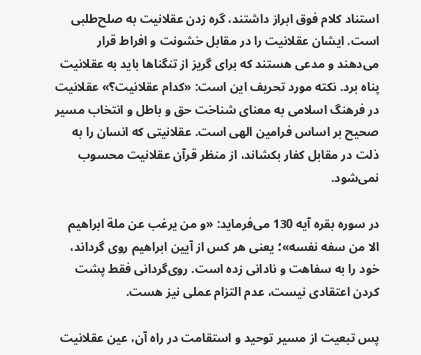استناد کلام فوق ابراز داشتند، گره زدن عقلانیت به صلح‌طلبی است. ایشان عقلانیت را در مقابل خشونت و افراط قرار می‌دهند و مدعی هستند که برای گریز از تنگناها باید به عقلانیت پناه برد. نکته مورد تحریف این است: «کدام عقلانیت؟» عقلانیت در فرهنگ اسلامی به معنای شناخت حق و باطل و انتخاب مسیر صحیح بر اساس فرامین الهی است. عقلانیتی که انسان را به ذلت در مقابل کفار بکشاند، از منظر قرآن عقلانیت محسوب نمی‌شود.

در سوره بقره آیه 130 می‌فرماید: «و من یرغب عن ملة ابراهیم الا من سفه نفسه»؛ یعنی هر کس از آیین ابراهیم روی گرداند، خود را به سفاهت و نادانی زده است. روی‌گردانی فقط پشت کردن اعتقادی نیست، عدم التزام عملی نیز هست.

پس تبعیت از مسیر توحید و استقامت در راه آن، عین عقلانیت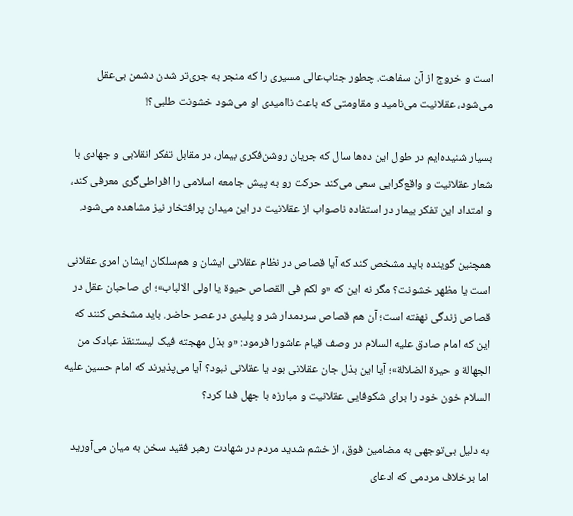است و خروج از آن سفاهت. چطور جناب‌عالی مسیری را که منجر به جری‌تر شدن دشمن بی‌عقل می‌شود، عقلانیت می‌نامید و مقاومتی که باعث ناامیدی او می‌شود خشونت طلبی؟!

بسیار شنیده‌ایم در طول این ده‌ها سال که جریان روشن‌فکری بیمار، در مقابل تفکر انقلابی و جهادی با شعار عقلانیت و واقع‌گرایی سعی می‌کند حرکت رو به پیش جامعه اسلامی را افراطی‌گری معرفی کند، و امتداد این تفکر بیمار در استفاده ناصواب از عقلانیت در این میدان پرافتخار نیز مشاهده می‌شود.

همچنین گوینده باید مشخص کند که آیا قصاص در نظام عقلانی ایشان و هم‌سلکان ایشان امری عقلانی است یا مظهر خشونت؟ مگر نه این که «و لکم فی القصاص حیوة یا اولی الالباب»؛ ای صاحبان عقل در قصاص زندگی نهفته است؛ آن هم قصاص سردمدار شر و پلیدی در عصر حاضر. باید مشخص کنند که این که امام صادق علیه السلام در وصف قیام عاشورا فرمود: «و بذل مهجته فیک لیستنقذ عبادک من الجهالة و حیرة الضلالة»؛ آیا این بذل جان عقلانی بود یا عقلانی نبود؟ آیا می‌پذیرند که امام حسین علیه السلام خون خود را برای شکوفایی عقلانیت و مبارزه با جهل فدا کرد؟

به دلیل بی‌توجهی به مضامین فوق، از خشم شدید مردم در شهادت رهبر فقید سخن به میان می‌آورید اما برخلاف مردمی که ادعای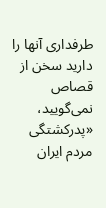طرفداری آنها را دارید سخن از قصاص نمی‌گویید، «پدرکشتگی مردم ایران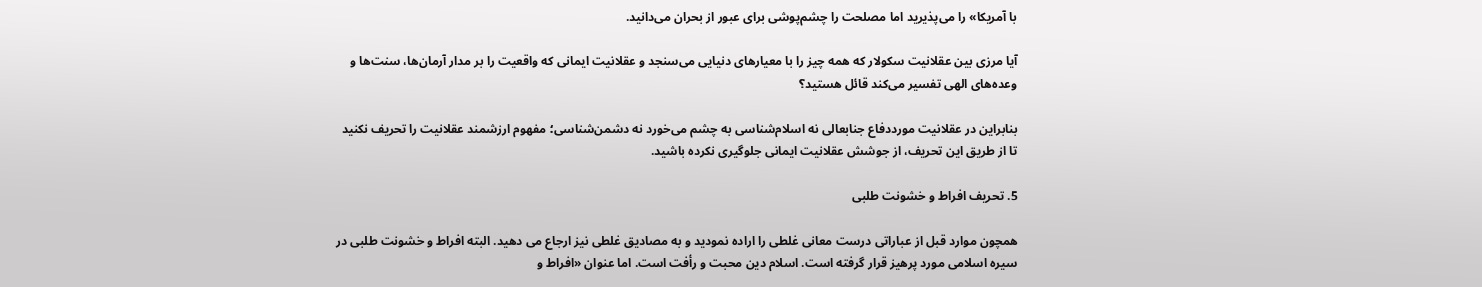با آمریکا» را می‌پذیرید اما مصلحت را چشم‌پوشی برای عبور از بحران می‌دانید.

آیا مرزی بین عقلانیت سکولار که همه چیز را با معیارهای دنیایی می‌سنجد و عقلانیت ایمانی که واقعیت را بر مدار آرمان‌ها، سنت‌ها و وعده‌های الهی تفسیر می‌کند قائل هستید؟

بنابراین در عقلانیت مورددفاع جنابعالی نه اسلام‌شناسی به چشم می‌خورد نه دشمن‌شناسی؛ مفهوم ارزشمند عقلانیت را تحریف نکنید تا از طریق این تحریف، از جوشش عقلانیت ایمانی جلوگیری نکرده باشید.

5. تحریف افراط و خشونت طلبی

همچون موارد قبل از عباراتی درست معانی غلطی را اراده نمودید و به مصادیق غلطی نیز ارجاع می دهید. البته افراط و خشونت طلبی در سیره اسلامی مورد پرهیز قرار گرفته است. اسلام دین محبت و رأفت است. اما عنوان «افراط و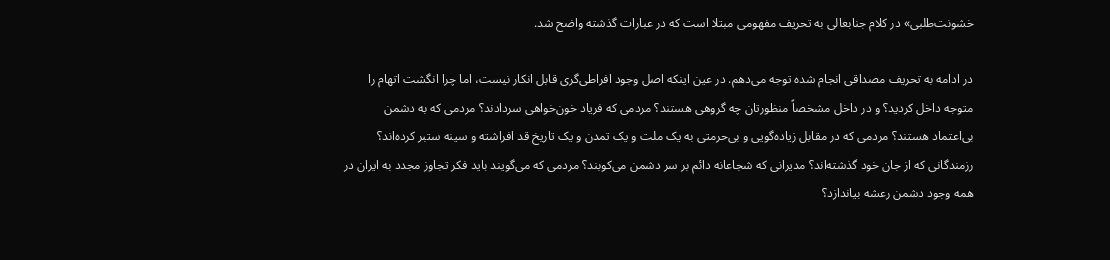خشونت‌طلبی» در کلام جنابعالی به تحریف مفهومی مبتلا است که در عبارات گذشته واضح شد.

در ادامه به تحریف مصداقی انجام شده توجه می‌دهم. در عین اینکه اصل وجود افراطی‌گری قابل انکار نیست، اما چرا انگشت اتهام را متوجه داخل کردید؟ و در داخل مشخصاً منظورتان چه گروهی هستند؟ مردمی که فریاد خون‌خواهی سر‌دادند؟ مردمی که به دشمن بی‌اعتماد هستند؟ مردمی که در مقابل زیاده‌گویی و بی‌حرمتی به یک ملت و یک تمدن و یک تاریخ قد افراشته‌ و سینه ستبر کرده‌اند؟ رزمندگانی که از جان خود گذشته‌اند؟ مدیرانی که شجاعانه دائم بر سر دشمن می‌کوبند؟ مردمی که می‌گویند باید فکر تجاوز مجدد به ایران در همه وجود دشمن رعشه بیاندازد؟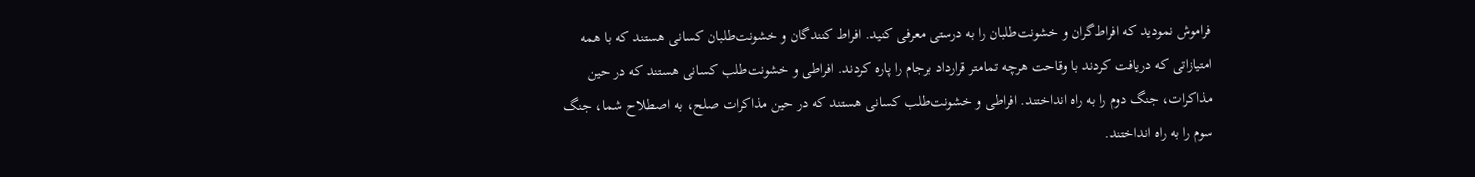فراموش نمودید که افراط‌گران و خشونت‌طلبان را به درستی معرفی کنید. افراط کنندگان و خشونت‌طلبان کسانی هستند که با همه امتیازاتی که دریافت کردند با وقاحت هرچه تمامتر قرارداد برجام را پاره کردند. افراطی و خشونت‌طلب کسانی هستند که در حین مذاکرات، جنگ دوم را به راه انداختند. افراطی و خشونت‌طلب کسانی هستند که در حین مذاکرات صلح، به اصطلاح شما، جنگ سوم را به راه انداختند.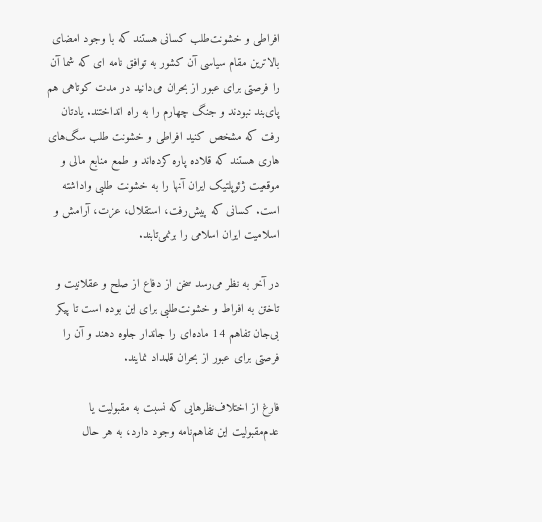افراطی و خشونت‌طلب کسانی هستند که با وجود امضای بالاترین مقام سیاسی آن کشور به توافق نامه ای که شما آن را فرصتی برای عبور از بحران می‌دانید در مدت کوتاهی هم پای‌بند نبودند و جنگ چهارم را به راه انداختند. یادتان رفت که مشخص کنید افراطی و خشونت طلب سگ‌های هاری هستند که قلاده پاره کرده‌اند و طمع منابع مالی و موقعیت ژئوپلتیک ایران آنها را به خشونت طلبی واداشته است. کسانی که پیش‌رفت، استقلال، عزت، آرامش و اسلامیت ایران اسلامی را برنمی‌تابند.

در آخر به نظر می‌رسد سخن از دفاع از صلح و عقلانیت و تاختن به افراط و خشونت‌طلبی برای این بوده است تا پیکر بی‌جان تفاهم 14 ماده‌ای را جاندار جلوه دهند و آن را فرصتی برای عبور از بحران قلمداد نمایند.

فارغ از اختلاف‌نظرهایی که نسبت به مقبولیت یا عدم‌مقبولیت این تفاهم‌نامه وجود دارد، به هر حال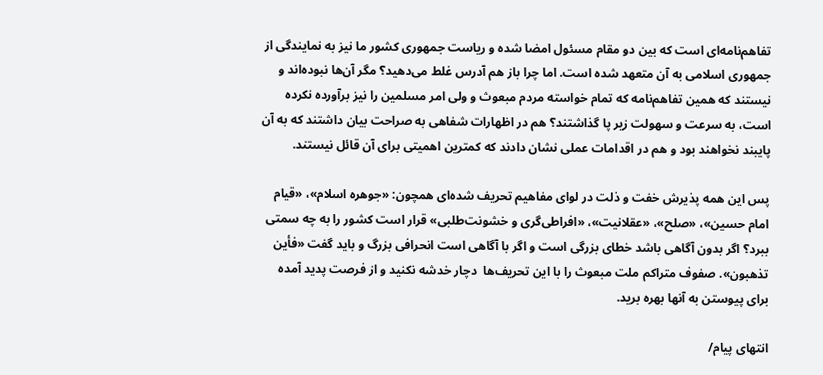تفاهم‌نامه‌ای است که بین دو مقام مسئول امضا شده و ریاست جمهوری کشور ما نیز به نمایندگی از جمهوری اسلامی به آن متعهد شده است. اما چرا باز هم آدرس غلط می‌دهید؟ مگر آن‌ها نبوده‌اند و نیستند که همین تفاهم‌نامه که تمام خواسته مردم مبعوث و ولی امر مسلمین را نیز برآورده نکرده است، به سرعت و سهولت زیر پا گذاشتند؟ هم در اظهارات شفاهی به صراحت بیان داشتند که به آن پایبند نخواهند بود و هم در اقدامات عملی نشان دادند که کمترین اهمیتی برای آن قائل نیستند.

پس این همه پذیرش خفت و ذلت در لوای مفاهیم تحریف شده‌ای همچون: «جوهره اسلام»، «قیام امام حسین»، «صلح»، «عقلانیت»، «افراطی‌گری و خشونت‌طلبی» قرار است کشور را به چه سمتی ببرد؟ اگر بدون آگاهی باشد خطای بزرگی است و اگر با آگاهی است انحرافی بزرگ و باید گفت «فأین تذهبون». صفوف متراکم ملت مبعوث را با این تحریف‌ها  دچار خدشه نکنید و از فرصت پدید آمده برای پیوستن به آنها بهره برید.

انتهای پیام/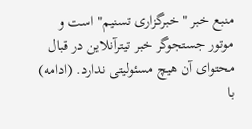منبع خبر "خبرگزاری تسنیم" است و موتور جستجوگر خبر تیترآنلاین در قبال محتوای آن هیچ مسئولیتی ندارد. (ادامه)
با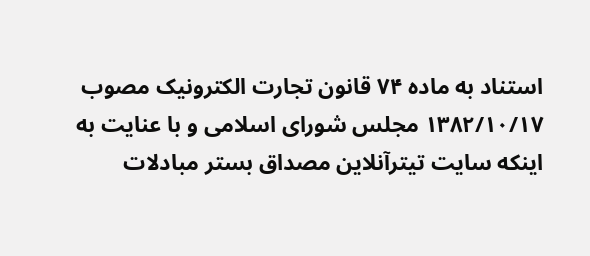استناد به ماده ۷۴ قانون تجارت الکترونیک مصوب ۱۳۸۲/۱۰/۱۷ مجلس شورای اسلامی و با عنایت به اینکه سایت تیترآنلاین مصداق بستر مبادلات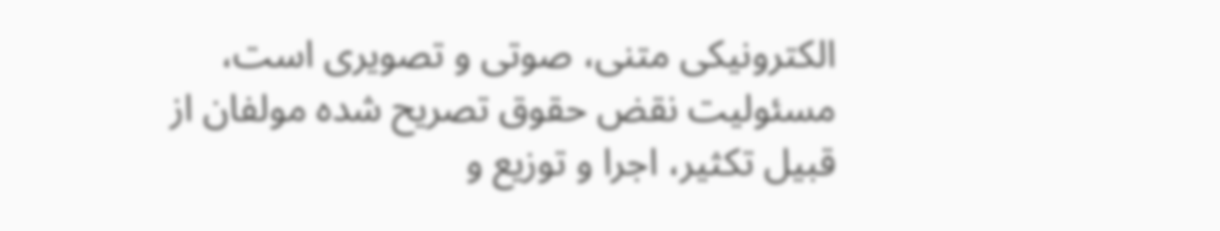الکترونیکی متنی، صوتی و تصویری است، مسئولیت نقض حقوق تصریح شده مولفان از قبیل تکثیر، اجرا و توزیع و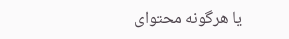یا هرگونه محتوای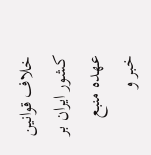خلاف قوانین کشور ایران بر عهده منبع خبر و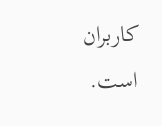کاربران است.